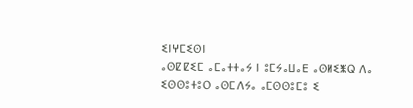ⵉⵏⵖⵎⵉⵙⵏ
ⴰⵙⵇⵇⵉⵎ ⴰⵎⴰⵜⵜⴰⵢ ⵏ ⵓⵎⵢⴰⵡⴰⴹ ⴰⵙⵍⵉⵥⵕ ⴷⴰ ⵉⵙⵙⵓⵜⵓⵔ ⴰⵙⵎⴷⵢⴰ ⴰⵎⵙⵙⵓⵎⵓ ⵉ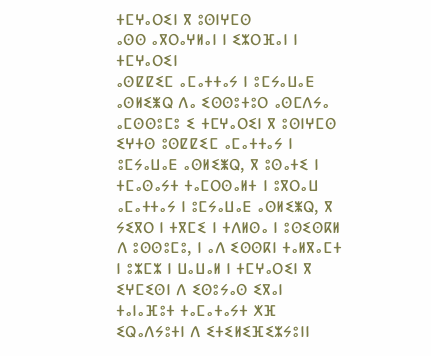ⵜⵎⵖⴰⵔⵉⵏ ⴳ ⵓⵙⵏⵖⵎⵙ
ⴰⵙⵙ ⴰⴳⵔⴰⵖⵍⴰⵏ ⵏ ⵉⵣⵔⴼⴰⵏ ⵏ ⵜⵎⵖⴰⵔⵉⵏ
ⴰⵙⵇⵇⵉⵎ ⴰⵎⴰⵜⵜⴰⵢ ⵏ ⵓⵎⵢⴰⵡⴰⴹ ⴰⵙⵍⵉⵥⵕ ⴷⴰ ⵉⵙⵙⵓⵜⵓⵔ ⴰⵙⵎⴷⵢⴰ ⴰⵎⵙⵙⵓⵎⵓ ⵉ ⵜⵎⵖⴰⵔⵉⵏ ⴳ ⵓⵙⵏⵖⵎⵙ
ⵉⵖⵜⵙ ⵓⵙⵇⵇⵉⵎ ⴰⵎⴰⵜⵜⴰⵢ ⵏ ⵓⵎⵢⴰⵡⴰⴹ ⴰⵙⵍⵉⵥⵕ, ⴳ ⵓⵙⴰⵜⵉ ⵏ ⵜⵎⴰⵙⴰⵢⵜ ⵜⴰⵎⵔⵙⴰⵍⵜ ⵏ ⵓⴳⵔⴰⵡ ⴰⵎⴰⵜⵜⴰⵢ ⵏ ⵓⵎⵢⴰⵡⴰⴹ ⴰⵙⵍⵉⵥⵕ, ⴳ ⵢⵉⴳⵔ ⵏ ⵜⴳⵎⵉ ⵏ ⵜⴷⵍⵙⴰ ⵏ ⵓⵙⵉⵙⴽⵍ ⴷ ⵓⵙⵙⵓⵎⵓ, ⵏ ⴰⴷ ⵉⵙⵙⴽⵏ ⵜⴰⵍⴳⴰⵎⵜ ⵏ ⵓⵣⵎⵣ ⵏ ⵡⴰⵡⴰⵍ ⵏ ⵜⵎⵖⴰⵔⵉⵏ ⴳ ⵉⵖⵎⵉⵙⵏ ⴷ ⵉⵙⵓⵢⴰⵙ ⵉⴳⴰⵏ ⵜⴰⵏⴰⴼⵓⵜ ⵜⴰⵎⴰⵜⴰⵢⵜ ⵅⴼ ⵉⵕⴰⴷⵢⵓⵜⵏ ⴷ ⵉⵜⵉⵍⵉⴼⵉⵣⵢⵓⵏⵏ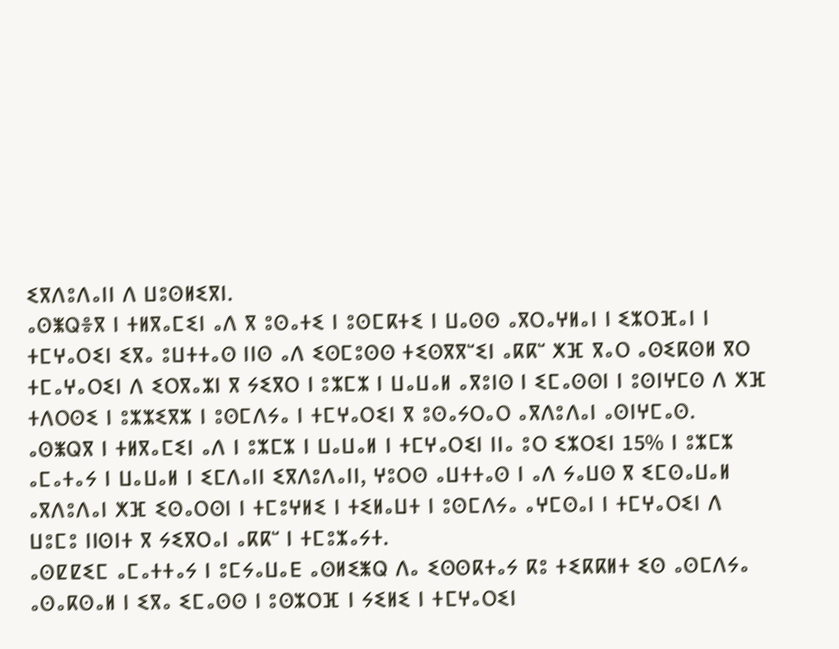ⵉⴳⴷⵓⴷⴰⵏⵏ ⴷ ⵡⵓⵙⵍⵉⴳⵏ.
ⴰⵙⵥⵕⴻⴳ ⵏ ⵜⵍⴳⴰⵎⵉⵏ ⴰⴷ ⴳ ⵓⵙⴰⵜⵉ ⵏ ⵓⵙⵎⴽⵜⵉ ⵏ ⵡⴰⵙⵙ ⴰⴳⵔⴰⵖⵍⴰⵏ ⵏ ⵉⵣⵔⴼⴰⵏ ⵏ ⵜⵎⵖⴰⵔⵉⵏ ⵉⴳⴰ ⵓⵡⵜⵜⴰⵙ ⵏⵏⵙ ⴰⴷ ⵉⵙⵎⵓⵙⵙ ⵜⵉⵙⴳⴳⵯⵉⵏ ⴰⴽⴽⵯ ⵅⴼ ⴳⴰⵔ ⴰⵙⵉⴽⵙⵍ ⴳⵔ ⵜⵎⴰⵖⴰⵔⵉⵏ ⴷ ⵉⵔⴳⴰⵣⵏ ⴳ ⵢⵉⴳⵔ ⵏ ⵓⵣⵎⵣ ⵏ ⵡⴰⵡⴰⵍ ⴰⴳⵓⵏⵙ ⵏ ⵉⵎⴰⵙⵙⵏ ⵏ ⵓⵙⵏⵖⵎⵙ ⴷ ⵅⴼ ⵜⴷⵔⵙⵉ ⵏ ⵓⵣⵣⵉⴳⵣ ⵏ ⵓⵙⵎⴷⵢⴰ ⵏ ⵜⵎⵖⴰⵔⵉⵏ ⴳ ⵓⵙⴰⵢⵔⴰⵔ ⴰⴳⴷⵓⴷⴰⵏ ⴰⵙⵏⵖⵎⴰⵙ.
ⴰⵙⵥⵕⴳ ⵏ ⵜⵍⴳⴰⵎⵉⵏ ⴰⴷ ⵏ ⵓⵣⵎⵣ ⵏ ⵡⴰⵡⴰⵍ ⵏ ⵜⵎⵖⴰⵔⵉⵏ ⵏⵏⴰ ⵓⵔ ⵉⵣⵔⵉⵏ 15% ⵏ ⵓⵣⵎⵣ ⴰⵎⴰⵜⴰⵢ ⵏ ⵡⴰⵡⴰⵍ ⵏ ⵉⵎⴷⴰⵏⵏ ⵉⴳⴷⵓⴷⴰⵏⵏ, ⵖⵓⵔⵙ ⴰⵡⵜⵜⴰⵙ ⵏ ⴰⴷ ⵢⴰⵡⵙ ⴳ ⵉⵎⵙⴰⵡⴰⵍ ⴰⴳⴷⵓⴷⴰⵏ ⵅⴼ ⵉⵙⴰⵔⵙⵏ ⵏ ⵜⵎⵓⵖⵍⵉ ⵏ ⵜⵉⵍⴰⵡⵜ ⵏ ⵓⵙⵎⴷⵢⴰ ⴰⵖⵎⵙⴰⵏ ⵏ ⵜⵎⵖⴰⵔⵉⵏ ⴷ ⵡⵓⵎⵓ ⵏⵏⵙⵏⵜ ⴳ ⵢⵉⴳⵔⴰⵏ ⴰⴽⴽⵯ ⵏ ⵜⵎⵓⵣⴰⵢⵜ.
ⴰⵙⵇⵇⵉⵎ ⴰⵎⴰⵜⵜⴰⵢ ⵏ ⵓⵎⵢⴰⵡⴰⴹ ⴰⵙⵍⵉⵥⵕ ⴷⴰ ⵉⵙⵙⴽⵜⴰⵢ ⴽⵓ ⵜⵉⴽⴽⵍⵜ ⵉⵙ ⴰⵙⵎⴷⵢⴰ ⴰⵙⴰⴽⵙⴰⵍ ⵏ ⵉⴳⴰ ⵉⵎⴰⵙⵙ ⵏ ⵓⵙⵣⵔⴼ ⵏ ⵢⵉⵍⵉ ⵏ ⵜⵎⵖⴰⵔⵉⵏ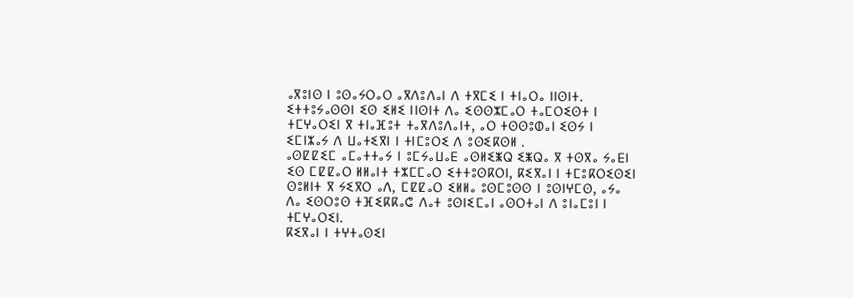ⴰⴳⵓⵏⵙ ⵏ ⵓⵙⴰⵢⵔⴰⵔ ⴰⴳⴷⵓⴷⴰⵏ ⴷ ⵜⴳⵎⵉ ⵏ ⵜⵏⴰⵔⴰ ⵏⵏⵙⵏⵜ. ⵉⵜⵜⵓⵢⴰⵙⵙⵏ ⵉⵙ ⵉⵍⵉ ⵏⵏⵙⵏⵜ ⴷⴰ ⵉⵙⵙⵣⵎⴰⵔ ⵜⴰⵎⵔⵉⵙⵜ ⵏ ⵜⵎⵖⴰⵔⵉⵏ ⴳ ⵜⵏⴰⴼⵓⵜ ⵜⴰⴳⴷⵓⴷⴰⵏⵜ, ⴰⵔ ⵜⵙⵙⵓⵀⴰⵏ ⵉⵙⵢ ⵏ ⵉⵎⵏⵣⴰⵢ ⴷ ⵡⴰⵜⵉⴳⵏ ⵏ ⵜⵏⵎⵓⵔⵉ ⴷ ⵓⵙⵉⴽⵙⵍ .
ⴰⵙⵇⵇⵉⵎ ⴰⵎⴰⵜⵜⴰⵢ ⵏ ⵓⵎⵢⴰⵡⴰⴹ ⴰⵙⵍⵉⵥⵕ ⵉⵥⵕⴰ ⴳ ⵜⵙⴳⴰ ⵢⴰⴹⵏ ⵉⵙ ⵎⵇⵇⴰⵔ ⵍⵍⴰⵏⵜ ⵜⵣⵎⵎⴰⵔ ⵉⵜⵜⵓⵙⴽⵔⵏ, ⴽⵉⴳⴰⵏ ⵏ ⵜⵎⵓⴽⵔⵉⵙⵉⵏ ⵙⵓⵍⵏⵜ ⴳ ⵢⵉⴳⵔ ⴰⴷ, ⵎⵇⵇⴰⵔ ⵉⵍⵍⴰ ⵓⵙⵎⵓⵙⵙ ⵏ ⵓⵙⵏⵖⵎⵙ, ⴰⵢⴰ ⴷⴰ ⵉⵙⵔⵓⵙ ⵜⴼⵉⴽⴽⴰⵛ ⴷⴰⵜ ⵓⵙⵏⵉⵎⴰⵏ ⴰⵙⵔⵜⴰⵏ ⴷ ⵓⵏⴰⵎⵓⵏ ⵏ ⵜⵎⵖⴰⵔⵉⵏ.
ⴽⵉⴳⴰⵏ ⵏ ⵜⵖⵜⴰⵙⵉⵏ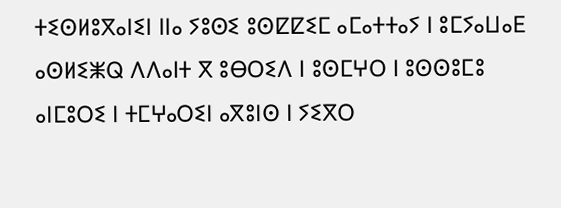ⵜⵉⵙⵍⵓⴳⴰⵏⵉⵏ ⵏⵏⴰ ⵢⵓⵙⵉ ⵓⵙⵇⵇⵉⵎ ⴰⵎⴰⵜⵜⴰⵢ ⵏ ⵓⵎⵢⴰⵡⴰⴹ ⴰⵙⵍⵉⵥⵕ ⴷⴷⴰⵏⵜ ⴳ ⵓⴱⵔⵉⴷ ⵏ ⵓⵙⵎⵖⵔ ⵏ ⵓⵙⵙⵓⵎⵓ ⴰⵏⵎⵓⵔⵉ ⵏ ⵜⵎⵖⴰⵔⵉⵏ ⴰⴳⵓⵏⵙ ⵏ ⵢⵉⴳⵔ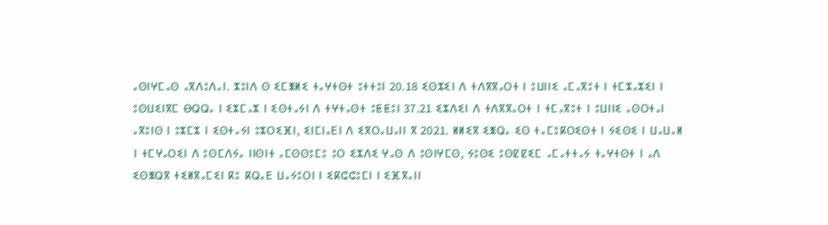ⴰⵙⵏⵖⵎⴰⵙ ⴰⴳⴷⵓⴷⴰⵏ. ⵣⵓⵏⴷ ⵙ ⵉⵎⵥⵍⵉ ⵜⴰⵖⵜⵙⵜ ⵓⵜⵜⵓⵏ 20.18 ⵉⵙⵣⵉⵏ ⴷ ⵜⴷⴳⴳⴰⵔⵜ ⵏ ⵓⵡⵏⵏⵉ ⴰⵎⴰⴳⵓⵜ ⵏ ⵜⵎⵣⴰⵣⵉⵏ ⵏ ⵓⵙⵡⵉⵏⴳⵎ ⴱⵕⵕⴰ ⵏ ⵉⵣⵎⴰⵣ ⵏ ⵉⵙⵜⴰⵢⵏ ⴷ ⵜⵖⵜⴰⵙⵜ ⵓⵟⵟⵓⵏ 37.21 ⵉⵣⴷⵉⵏ ⴷ ⵜⴷⴳⴳⴰⵔⵜ ⵏ ⵜⵎⴰⴳⵓⵜ ⵏ ⵓⵡⵏⵏⵉ ⴰⵙⵔⵜⴰⵏ ⴰⴳⵓⵏⵙ ⵏ ⵓⵣⵎⵣ ⵏ ⵉⵙⵜⴰⵢⵏ ⵓⵣⵔⵉⴼⵏ, ⵉⵏⵎⵏⴰⴹⵏ ⴷ ⵉⴳⵔⴰⵡⴰⵏⵏ ⴳ 2021. ⵍⵍⵉⴳ ⵉⵥⵕⴰ ⵉⵙ ⵜⴰⵎⵓⴽⵔⵉⵙⵜ ⵏ ⵢⵉⵙⵉ ⵏ ⵡⴰⵡⴰⵍ ⵏ ⵜⵎⵖⴰⵔⵉⵏ ⴷ ⵓⵙⵎⴷⵢⴰ ⵏⵏⵙⵏⵜ ⴰⵎⵙⵙⵓⵎⵓ ⵓⵔ ⵉⵣⴷⵉ ⵖⴰⵙ ⴷ ⵓⵙⵏⵖⵎⵙ, ⵢⵓⵙⵉ ⵓⵙⵇⵇⵉⵎ ⴰⵎⴰⵜⵜⴰⵢ ⵜⴰⵖⵜⵙⵜ ⵏ ⴰⴷ ⵉⵙⵥⵕⴳ ⵜⵉⵍⴳⴰⵎⵉⵏ ⴽⵓ ⴽⵕⴰⴹ ⵡⴰⵢⵓⵔⵏ ⵏ ⵉⴽⵛⵛⵓⵎⵏ ⵏ ⵉⴼⴳⴰⵏⵏ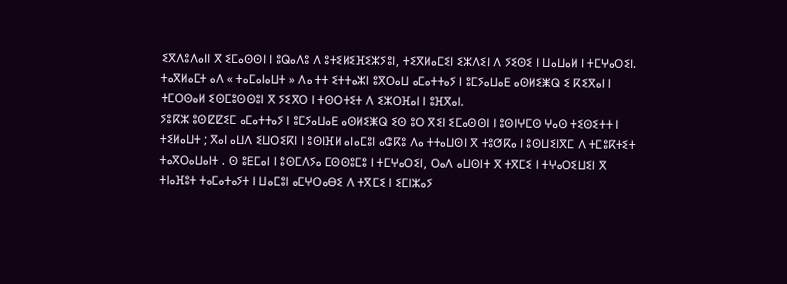ⵉⴳⴷⵓⴷⴰⵏⵏ ⴳ ⵉⵎⴰⵙⵙⵏ ⵏ ⵓⵕⴰⴷⵓ ⴷ ⵓⵜⵉⵍⵉⴼⵉⵣⵢⵓⵏ, ⵜⵉⴳⵍⴰⵎⵉⵏ ⵉⵣⴷⵉⵏ ⴷ ⵢⵉⵙⵉ ⵏ ⵡⴰⵡⴰⵍ ⵏ ⵜⵎⵖⴰⵔⵉⵏ.
ⵜⴰⴳⵍⴰⵎⵜ ⴰⴷ « ⵜⴰⵎⴰⵏⴰⵡⵜ » ⴷⴰ ⵜⵜ ⵉⵜⵜⴰⵣⵏ ⵓⴳⵔⴰⵡ ⴰⵎⴰⵜⵜⴰⵢ ⵏ ⵓⵎⵢⴰⵡⴰⴹ ⴰⵙⵍⵉⵥⵕ ⵉ ⴽⵉⴳⴰⵏ ⵏ ⵜⵎⵔⵙⴰⵍ ⵉⵙⵎⵓⵙⵙⵓⵏ ⴳ ⵢⵉⴳⵔ ⵏ ⵜⵙⵔⵜⵉⵜ ⴷ ⵉⵣⵔⴼⴰⵏ ⵏ ⵓⴼⴳⴰⵏ.
ⵢⵓⴽⵣ ⵓⵙⵇⵇⵉⵎ ⴰⵎⴰⵜⵜⴰⵢ ⵏ ⵓⵎⵢⴰⵡⴰⴹ ⴰⵙⵍⵉⵥⵕ ⵉⵙ ⵓⵔ ⴳⵉⵏ ⵉⵎⴰⵙⵙⵏ ⵏ ⵓⵙⵏⵖⵎⵙ ⵖⴰⵙ ⵜⵉⵙⵉⵜⵜ ⵏ ⵜⵉⵍⴰⵡⵜ ; ⴳⴰⵏ ⴰⵡⴷ ⵉⵡⵔⵉⴽⵏ ⵏ ⵓⵙⵏⴼⵍ ⴰⵏⴰⵎⵓⵏ ⴰⵛⴽⵓ ⴷⴰ ⵜⵜⴰⵡⵙⵏ ⴳ ⵜⵓⵚⴽⴰ ⵏ ⵓⵙⵡⵉⵏⴳⵎ ⴷ ⵜⵎⵓⴽⵜⵉⵜ ⵜⴰⴳⵔⴰⵡⴰⵏⵜ . ⵙ ⵓⴹⵎⴰⵏ ⵏ ⵓⵙⵎⴷⵢⴰ ⵎⵙⵙⵓⵎⵓ ⵏ ⵜⵎⵖⴰⵔⵉⵏ, ⵔⴰⴷ ⴰⵡⵙⵏⵜ ⴳ ⵜⴳⵎⵉ ⵏ ⵜⵖⴰⵔⵉⵡⵉⵏ ⴳ ⵜⵏⴰⴼⵓⵜ ⵜⴰⵎⴰⵜⴰⵢⵜ ⵏ ⵡⴰⵎⵓⵏ ⴰⵎⵖⵔⴰⴱⵉ ⴷ ⵜⴳⵎⵉ ⵏ ⵉⵎⵏⵣⴰⵢ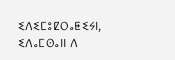ⵉⴷⵉⵎⵓⵇⵔⴰⵟⵉⵢⵏ, ⵉⴷⴰⵎⵙⴰⵏⵏ ⴷ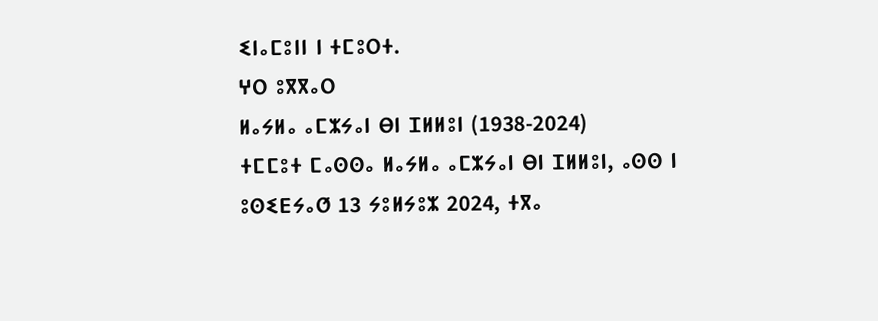ⵉⵏⴰⵎⵓⵏⵏ ⵏ ⵜⵎⵓⵔⵜ.
ⵖⵔ ⵓⴳⴳⴰⵔ
ⵍⴰⵢⵍⴰ ⴰⵎⵣⵢⴰⵏ ⴱⵏ ⵊⵍⵍⵓⵏ (1938-2024)
ⵜⵎⵎⵓⵜ ⵎⴰⵙⵙⴰ ⵍⴰⵢⵍⴰ ⴰⵎⵣⵢⴰⵏ ⴱⵏ ⵊⵍⵍⵓⵏ, ⴰⵙⵙ ⵏ ⵓⵙⵉⴹⵢⴰⵚ 13 ⵢⵓⵍⵢⵓⵣ 2024, ⵜⴳⴰ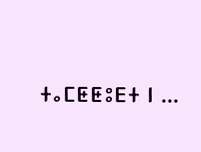ⵜⴰⵎⵟⵟⵓⴹⵜ ⵏ ...